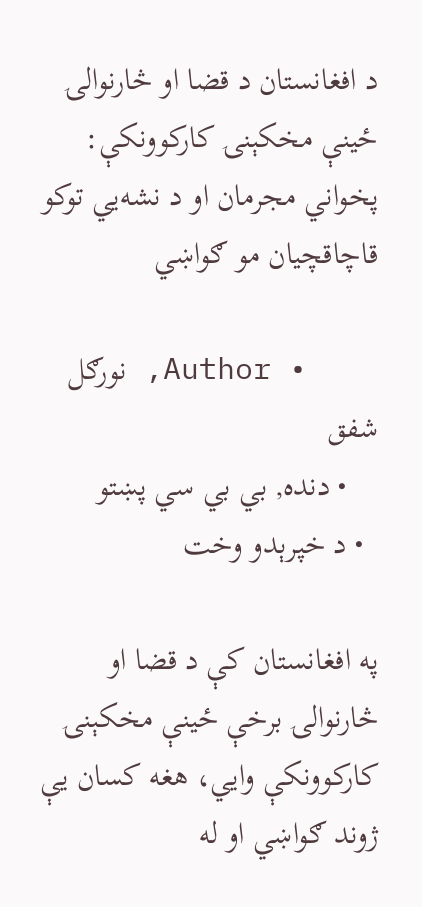د افغانستان د قضا او څارنوالۍ ځینې مخکېنۍ کارکوونکې: پخواني مجرمان او د نشه‌يي توکو قاچاقچیان مو ګواښي

    • Author, نورګل شفق
    • دنده, بي بي سي پښتو
  • د خپرېدو وخت

په افغانستان کې د قضا او څارنوالۍ برخې ځينې مخکېنۍ کارکوونکې وايي، هغه کسان یې ژوند ګواښي او له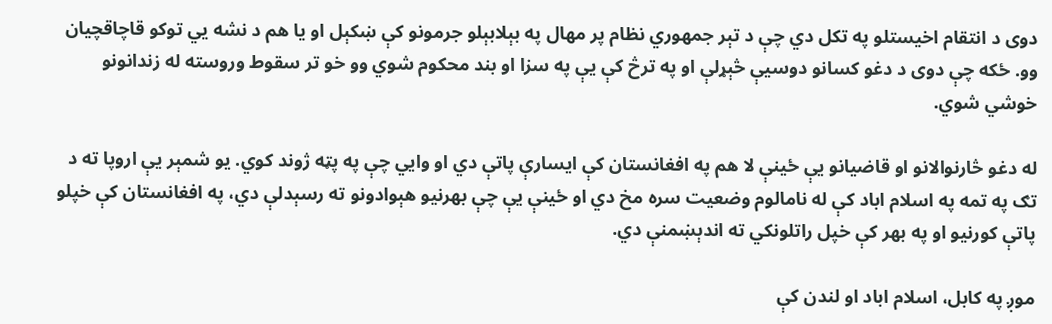دوی د انتقام اخیستلو په تکل دي چې د تېر جمهوري نظام پر مهال په بېلابېلو جرمونو کې ښکېل او یا هم د نشه يي توکو قاچاقچیان وو. ځکه چې دوی د دغو کسانو دوسیې څېړلې او په ترڅ کې یې په سزا او بند محکوم شوي وو خو تر سقوط وروسته له زندانونو خوشي شوي.

له دغو څارنوالانو او قاضیانو یې ځینې لا هم په افغانستان کې ایسارې پاتې دي او وايي چې په پټه ژوند کوي. یو شمېر یې اروپا ته د تګ په تمه په اسلام اباد کې له نامالوم وضعیت سره مخ دي او ځينې یې چې بهرنیو هېوادونو ته رسېدلې دي، په افغانستان کې خپلو پاتې کورنیو او په بهر کې خپل راتلونکي ته اندېښمنې دي.

موږ په کابل، اسلام اباد او لندن کې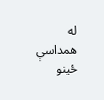له همداسې ځينو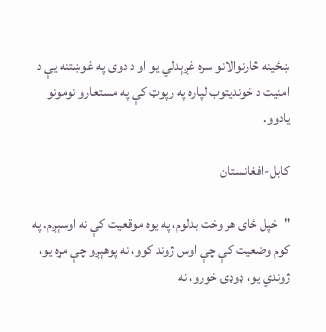ښځينه څارنوالانو سره غږېدلي یو او د دوی په غوښتنه یې د امنیت د خوندیتوب لپاره په رپوټ کې په مستعارو نومونو یادوو.

کابل-افغانستان

"خپل ځای هر وخت بدلوم، په یوه موقعیت کې نه اوسېږم. په کوم وضعیت کې چې اوس ژوند کوو، نه پوهېږو چې مړه یو، ژوندي یو، ډوډۍ خورو، نه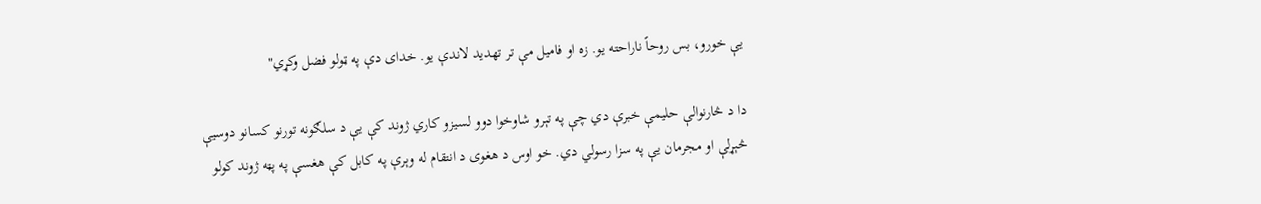یې خورو، بس روحاً ناراحته یو. زه او فامیل مې تر تهدید لاندې یو. خدای دې په ټولو فضل وکړي"

دا د څارنوالې حلیمې خبرې دي چې په تېرو شاوخوا دوو لسیزو کاري ژوند کې یې د سلګونه تورنو کسانو دوسیې څېړلې او مجرمان یې په سزا رسولي دي. خو اوس د هغوی د انتقام له وېرې په کابل کې هغسې په پټه ژوند کولو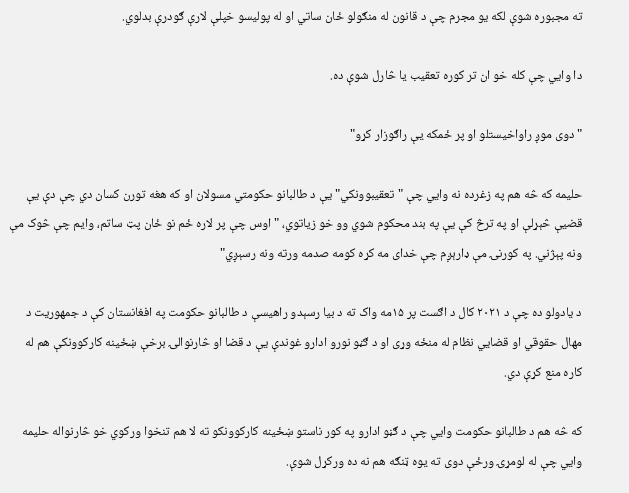ته مجبوره شوې لکه یو مجرم چې د قانون له منګولو ځان ساتي او له پولیسو خپلې لارې ګودرې بدلوي.

دا وايي چې کله خو ان تر کوره تعقیب یا څارل شوې ده.

"دوی موږ راواخیستلو او پر ځمکه یې راګوزار کړو"

حلیمه که څه هم په زغرده نه وایي چې "تعقیبوونکي" یې د طالبانو حکومتي مسولان او که هغه تورن کسان دي چې دې یې قضیې څېړلې او په ترڅ کې یې په بند محکوم شوي وو خو زیاتوي، "اوس چې پر لاره ځم نو ځان پټ ساتم، وایم چې څوک مې ونه پېژني. په کورنۍ مې ډارېږم چې خدای مه کړه کومه صدمه ورته ونه رسېږي"

د یادولو ده چې د ۲۰۲۱ کال د اګست پر ۱۵مه واک ته د بیا رسېدو راهیسې د طالبانو حکومت په افغانستان کې د جمهوريت د مهال حقوقي او قضايي نظام له منځه وړی او د ګڼو نورو ادارو غوندې یې د قضا او څارنوالۍ برخې ښځينه کارکوونکې هم له کاره منع کړې دي.

که څه هم د طالبانو حکومت وايي چې د ګڼو ادارو په کور ناستو ښځينه کارکوونکو ته لا هم تنخوا ورکوي خو څارنواله حلیمه وايي چې له لومړۍ ورځې دوی ته یوه ټنګه هم نه ده ورکړل شوې.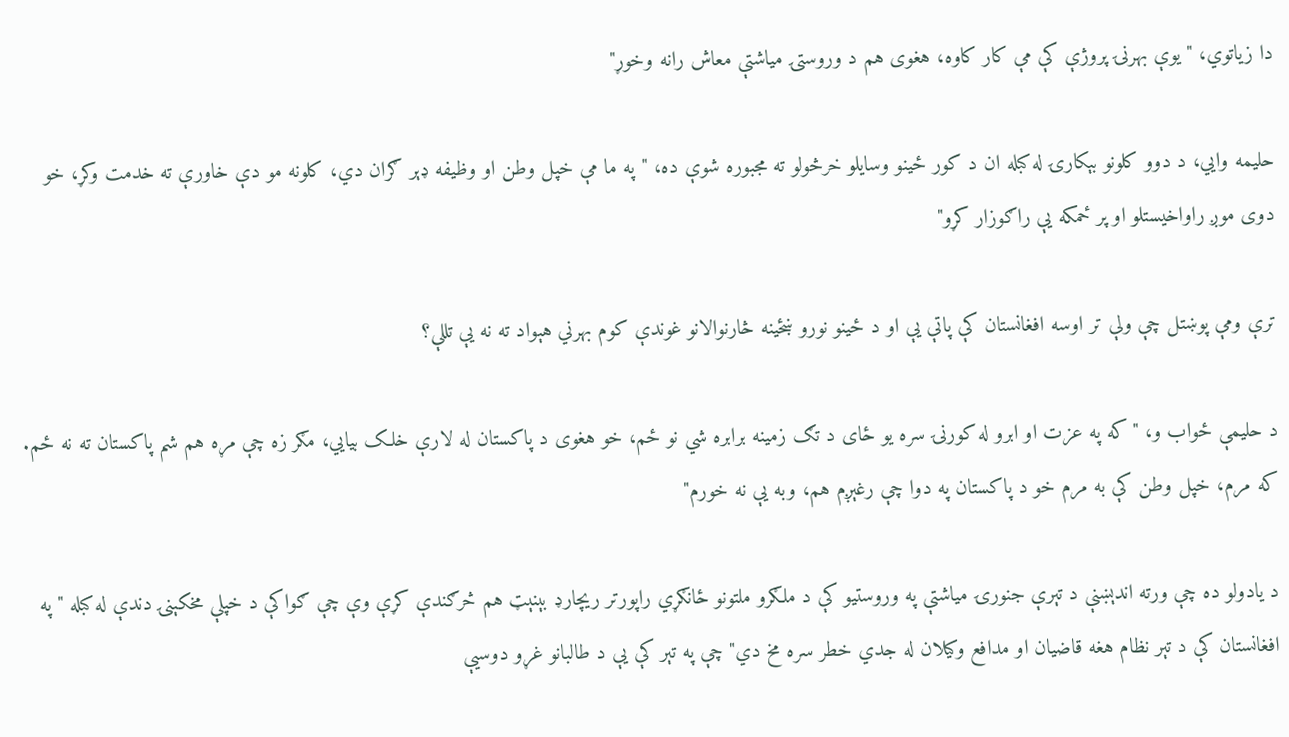دا زیاتوي، "یوې بهرنۍ پروژې کې مې کار کاوه، هغوی هم د وروستۍ میاشتې معاش رانه وخوړ"

حلیمه وايي، د دوو کلونو بېکارۍ له کبله ان د کور ځينو وسایلو خرڅولو ته مجبوره شوې ده، "په ما مې خپل وطن او وظیفه ډېر ګران دي، کلونه مو دې خاورې ته خدمت وکړ، خو دوی موږ راواخیستلو او پر ځمکه یې راګوزار کړو"

ترې ومې پوښتل چې ولې تر اوسه افغانستان کې پاتې یې او د ځينو نورو ښځينه څارنوالانو غوندې کوم بهرني هېواد ته نه یې تللې؟

د حلیمې ځواب و، "که په عزت او ابرو له کورنۍ سره یو ځای د تګ زمینه برابره شي نو ځم، خو هغوی د پاکستان له لارې خلک بیايي، مګر زه چې مړه هم شم پاکستان ته نه ځم. که مرم، خپل وطن کې به مرم خو د پاکستان په دوا چې رغېږم هم، وبه یې نه خورم"

د یادولو ده چې ورته اندېښنې د تېرې جنورۍ میاشتې په وروستیو کې د ملګرو ملتونو ځانګړي راپورتر ریچارډ بېنېټ هم څرګندې کړې وې چې ګواکې د خپلې مخکېنۍ دندې له کبله " په افغانستان کې د تېر نظام هغه قاضیان او مدافع وکیلان له جدي خطر سره مخ دي" چې په تېر کې یې د طالبانو غړو دوسیې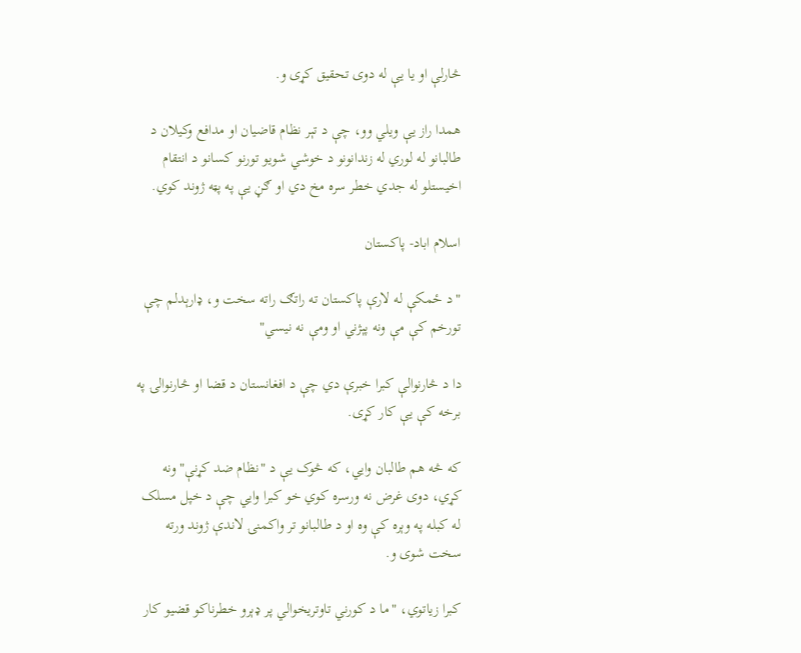څارلې او یا یې له دوی تحقیق کړی و.

همدا راز یې ویلي وو، چې د تېر نظام قاضیان او مدافع وکیلان د طالبانو له لوري‌ له زندانونو د خوشي شویو تورنو کسانو د انتقام اخیستلو له جدي خطر سره مخ دي او ګڼ یې په پټه ژوند کوي.

اسلام اباد- پاکستان

"د ځمکې له لارې پاکستان ته راتګ راته سخت و، ډارېدلم چې تورخم کې مې ونه پېژني او ومې نه نیسي"

دا د څارنوالې کبرا خبرې دي چې د افغانستان د قضا او څارنوالۍ په برخه کې یې کار کړی.

که څه هم طالبان وايي، که څوک یې د "نظام ضد کړنې" ونه کړي، دوی غرض نه ورسره کوي خو کبرا وايي چې د خپل مسلک له کبله په وېره کې وه او د طالبانو تر واکمنۍ لاندې ژوند ورته سخت شوی و.

کبرا زیاتوي، "ما د کورني تاوتریخوالي پر ډېرو خطرناکو قضیو کار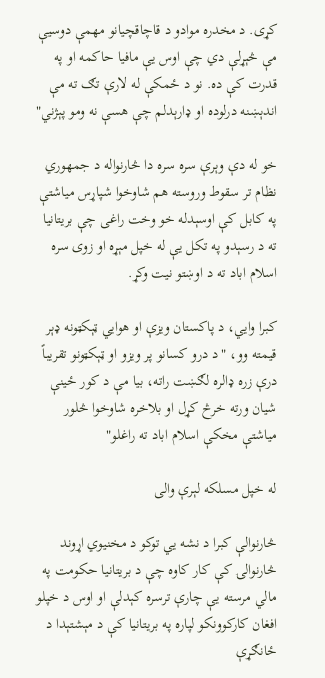کړی. د مخدره موادو د قاچاقچیانو مهمې دوسیې مې څېړلې دي چې اوس یې مافیا حاکمه او په قدرت کې ده. نو د ځمکې له لارې تګ ته مې اندېښنه درلوده او ډارېدلم چې هسې نه ومو پېژني"

خو له دې وېرې سره سره دا څارنواله د جمهوري نظام تر سقوط وروسته هم شاوخوا شپاړس میاشتې په کابل کې اوسېدله خو وخت راغی چې بریتانیا ته د رسېدو په تکل یې له خپل مېړه او زوی سره اسلام اباد ته د اوښتو نیت وکړ.

کبرا وايي، د پاکستان ویزې او هوايي ټېکټونه ډېر قیمته وو، "د درو کسانو پر ویزو او ټېکټونو تقریباً درې زره ډالره لګښت راته، بیا مې د کور ځينې شیان ورته خرڅ کړل او بلاخره شاوخوا څلور میاشتې مخکې اسلام اباد ته راغلو"

له خپل مسلکه لېرې والی

څارنوالې کبرا د نشه يي توکو د مخنیوي اړوند څارنوالۍ کې کار کاوه چې د بریتانیا حکومت په مالي مرسته یې چارې ترسره کېدلې او اوس د خپلو افغان کارکوونکو لپاره په بریتانیا کې د مېشتېدا د ځانګړې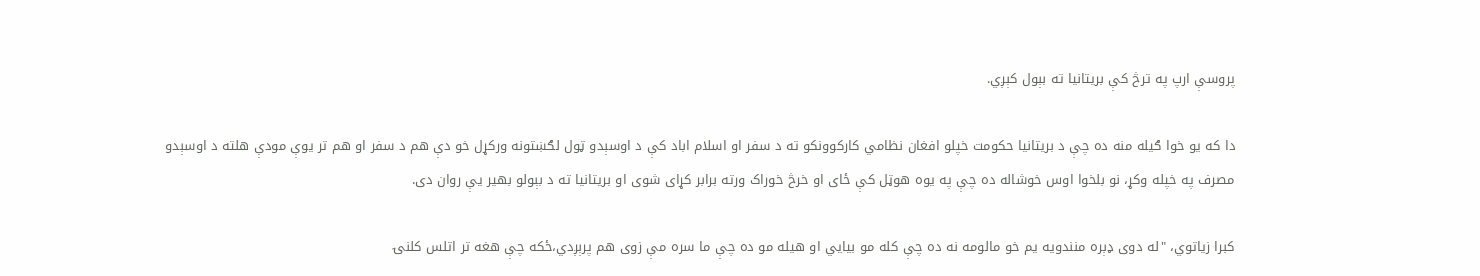پروسې ارپ په ترڅ کې بریتانیا ته بېول کېږي.

دا که یو خوا ګیله منه ده چې د بریتانیا حکومت خپلو افغان نظامي کارکوونکو ته د سفر او اسلام اباد کې د اوسېدو ټول لګښتونه ورکړل خو دې هم د سفر او هم تر یوې مودې هلته د اوسېدو مصرف په خپله وکړ، نو بلخوا اوس خوشاله ده چې په یوه هوټل کې ځای او خرڅ خوراک ورته برابر کړای شوی او بریتانیا ته د بېولو بهیر یې روان دی.

کبرا زیاتوي، "له دوی ډېره منندویه یم خو مالومه نه ده چې کله مو بیايي او هیله مو ده چې ما سره مې زوی هم پرېږدي،‌ځکه چې هغه تر اتلس کلنۍ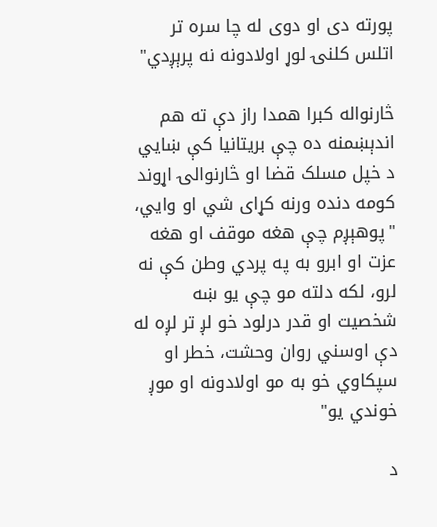پورته دی او دوی له چا سره تر اتلس کلنۍ لوړ اولادونه نه پرېږدي"

څارنواله کبرا همدا راز دې ته هم اندېښمنه ده چې بریتانیا کې ښايي د خپل مسلک قضا او څارنوالۍ اړوند کومه دنده ورنه کړای شي او وايي، "پوهېږم چې هغه موقف او هغه عزت او ابرو به په پردي وطن کې نه لرو، لکه دلته مو چې یو ښه شخصیت او قدر درلود خو لږ تر لږه له دې اوسني روان وحشت، خطر او سپکاوي خو به مو اولادونه او موږ خوندي یو"

د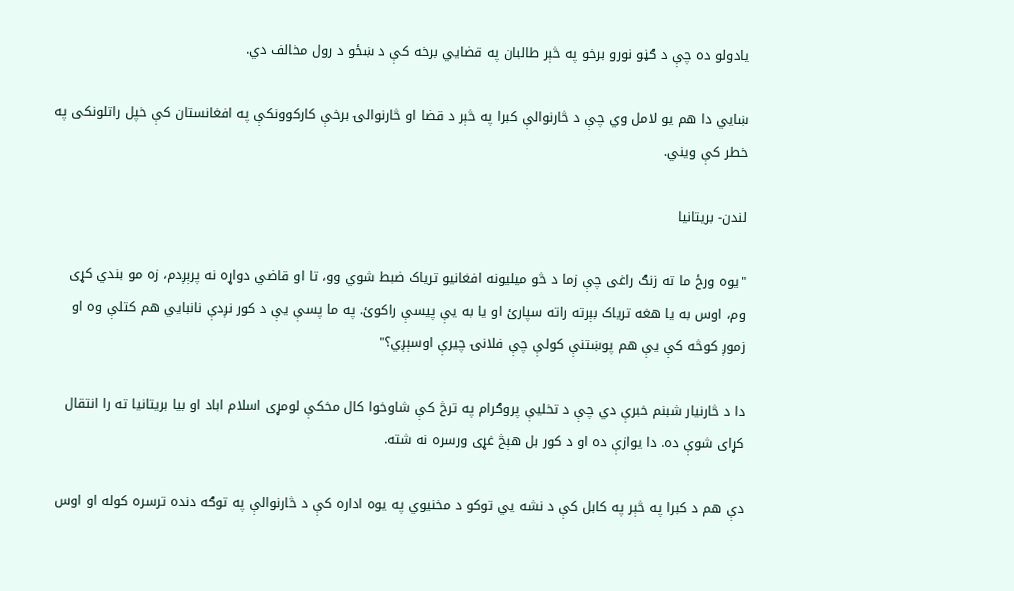یادولو ده چې د ګڼو نورو برخو په څېر طالبان په قضايي برخه کې د ښځو د رول مخالف دي.

ښايي دا هم یو لامل وي‌ چې د څارنوالې کبرا په څېر د قضا او څارنوالۍ برخې کارکوونکې په افغانستان کې خپل راتلونکی په خطر کې ویني.

لندن- بریتانیا

"یوه ورځ ما ته زنګ راغی چې زما د څو میلیونه افغانیو تریاک ضبط شوي وو، تا او قاضي دواړه نه پرېږدم، زه مو بندي کړی وم، اوس به یا هغه تریاک بېرته راته سپارئ او یا به یې پیسې راکوئ. په ما پسې یې د کور نږدې نانبايي هم کتلې وه او زموږ کوڅه کې یې هم پوښتنې کولې چې فلانۍ چیرې اوسېږي؟"

دا د څارنیار شبنم خبرې دي چې د تخلیې پروګرام په ترڅ کې شاوخوا کال مخکې لومړی اسلام اباد او بیا بریتانیا ته را انتقال کړای شوې ده. دا یوازې ده او د کور بل هېڅ غړی ورسره نه شته.

دې هم د کبرا په څېر په کابل کې د نشه يي‌ توکو د مخنیوي په یوه اداره کې د څارنوالې په توګه دنده ترسره کوله او اوس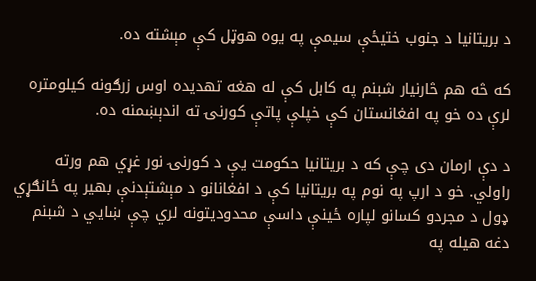د بریتانیا د جنوب ختیځې سیمې په یوه هوټل کې مېشته ده.

که څه هم څارنیار شبنم په کابل کې له هغه تهدیده اوس زرګونه کیلومتره لرې ده خو په افغانستان کې خپلې پاتې کورنۍ ته اندېښمنه ده.

د دې ارمان دی چې که د بریتانیا حکومت یې د کورنۍ نور غړي هم ورته راولي. خو د ارپ په نوم په بریتانیا کې د افغانانو د مېشتېدنې بهیر په ځانګړي ډول د مجردو کسانو لپاره ځينې داسې محدودیتونه لري چې ښايي د شبنم دغه هیله په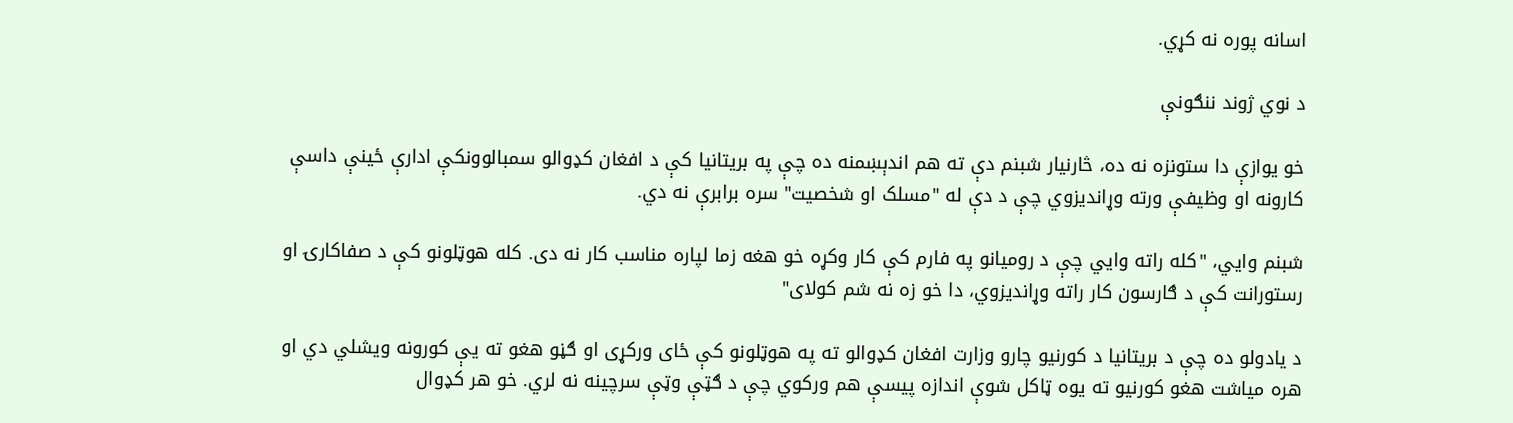اسانه پوره نه کړي.

د نوي ژوند ننګونې

خو یوازې دا ستونزه نه ده، څارنیار شبنم دې ته هم اندېښمنه ده چې په بریتانیا کې د افغان کډوالو سمبالوونکې ادارې ځینې داسې کارونه او وظیفې ورته وړاندیزوي چې د دې له "مسلک او شخصیت" سره برابرې نه دي.

شبنم وايي، "کله راته وايي چې د رومیانو په فارم کې کار وکړه خو هغه زما لپاره مناسب کار نه دی. کله هوټلونو کې د صفاکارۍ او رستورانت کې د ګارسون کار راته وړاندیزوي، دا خو زه نه شم کولای"

د یادولو ده چې د بریتانیا د کورنیو چارو وزارت افغان کډوالو ته په هوټلونو کې ځای ورکړی او ګڼو هغو ته یې کورونه ویشلي دي او هره میاشت هغو کورنیو ته یوه ټاکل شوې اندازه پیسې هم ورکوي چې د ګټې وټې سرچینه نه لري. خو هر کډوال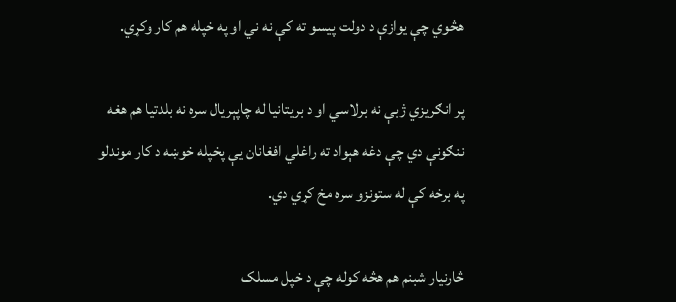هڅوي چې یوازې د دولت پیسو ته کې نه ني او په خپله هم کار وکړي.

پر انګریزي ژبې نه برلاسي او د بریتانیا له چاپېریال سره نه بلدتیا هم هغه ننګونې دي چې دغه هېواد ته راغلي افغانان یې پخپله خوښه د کار موندلو په برخه کې له ستونزو سره مخ کړي دي.

څارنیار شبنم هم هڅه کوله چې د خپل مسلک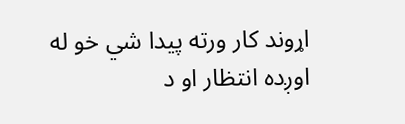اړوند کار ورته پيدا شي خو له اوږده انتظار او د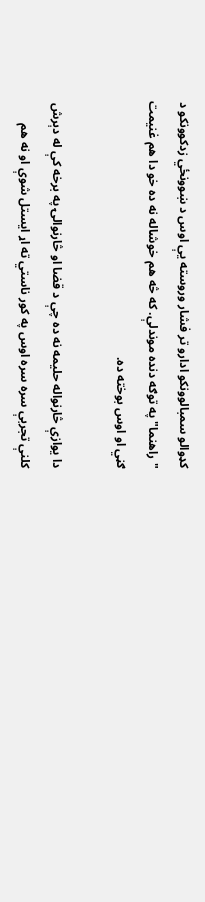کډوالو سمبالوونکو ادارو تر فشار وروسته یې اوس د ښوونځي زدکوونکو د "راهنما" په توګه دنده موندلې. که څه هم خوشاله نه ده خو دا هم غنیمت ګڼي او اوس بوخته ده.

دا یوازې څارنواله حلیمه نه ده چې د قضا او څارنوالۍ په برخه کې له دېرش کلنې تجربې سره سره اوس په کور ناستي ته اړ ایستل شوې او نه هم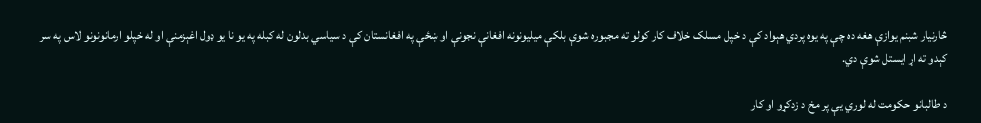څارنیار شبنم یوازې هغه ده چې په یوه پردي هېواد کې د خپل مسلک خلاف کار کولو ته مجبوره شوې بلکې میلیونونه افغانې نجونې او ښځې په افغانستان کې د سیاسي بدلون له کبله په یو نا یو ډول اغېزمنې او له خپلو ارمانونونو لاس په سر کېدو ته اړ ایستل شوې دي.

د طالبانو حکومت له لوري یې پر مخ د زدکړو او کار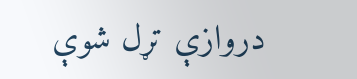دروازې تړل شوې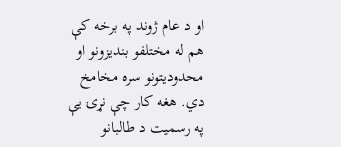او د عام ژوند په برخه کې هم له مختلفو بندیزونو او محدودیتونو سره مخامخ دي. هغه کار چې نړۍ یې په رسمیت د طالبانو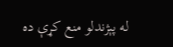له پېژندلو منع کړې ده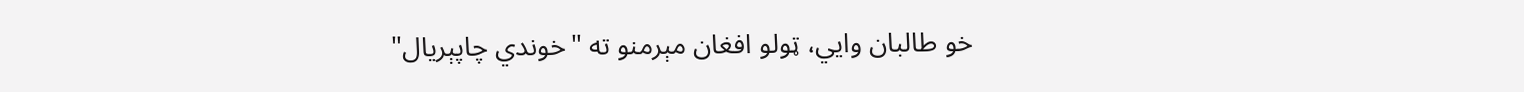خو طالبان وايي، ټولو افغان مېرمنو ته "خوندي چاپېریال"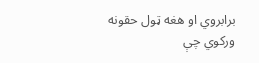برابروي او هغه ټول حقونه ورکوي چې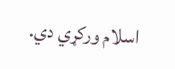اسلام ورکړي دي.